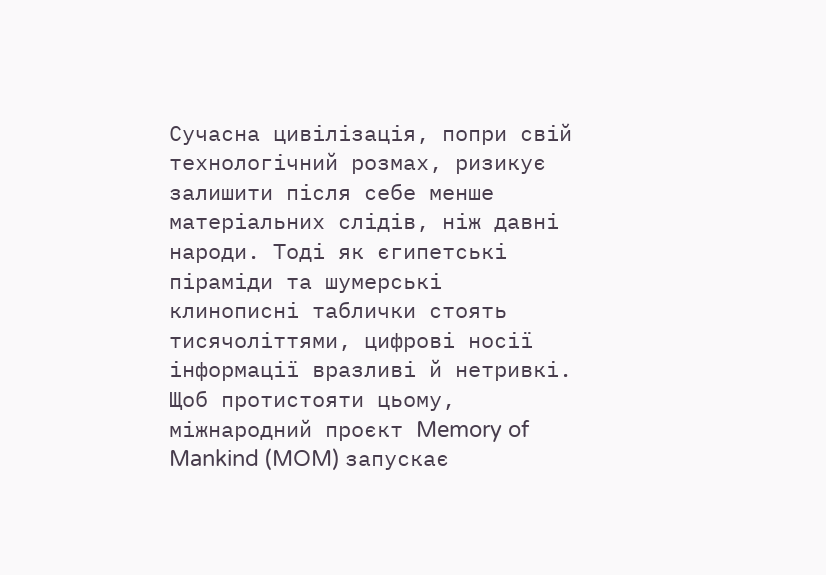Сучасна цивілізація, попри свій технологічний розмах, ризикує залишити після себе менше матеріальних слідів, ніж давні народи. Тоді як єгипетські піраміди та шумерські клинописні таблички стоять тисячоліттями, цифрові носії інформації вразливі й нетривкі. Щоб протистояти цьому, міжнародний проєкт Memory of Mankind (MOM) запускає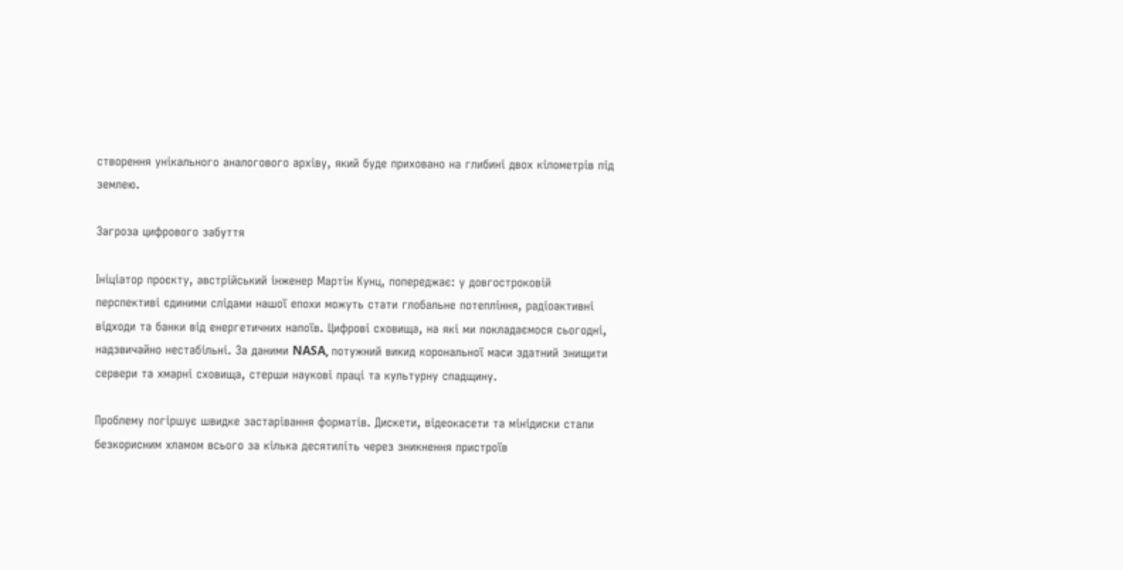створення унікального аналогового архіву, який буде приховано на глибині двох кілометрів під землею.

Загроза цифрового забуття

Ініціатор проєкту, австрійський інженер Мартін Кунц, попереджає: у довгостроковій перспективі єдиними слідами нашої епохи можуть стати глобальне потепління, радіоактивні відходи та банки від енергетичних напоїв. Цифрові сховища, на які ми покладаємося сьогодні, надзвичайно нестабільні. За даними NASA, потужний викид корональної маси здатний знищити сервери та хмарні сховища, стерши наукові праці та культурну спадщину.

Проблему погіршує швидке застарівання форматів. Дискети, відеокасети та мінідиски стали безкорисним хламом всього за кілька десятиліть через зникнення пристроїв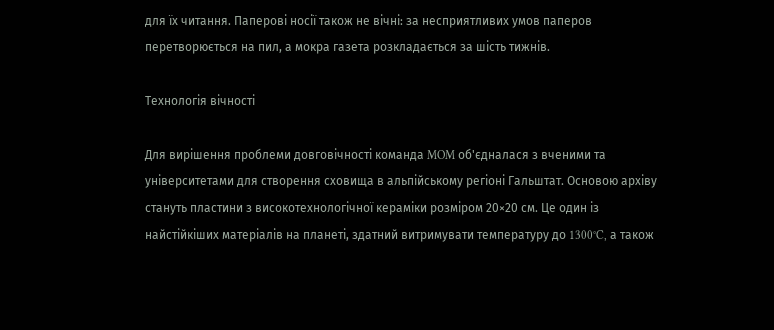для їх читання. Паперові носії також не вічні: за несприятливих умов паперов перетворюється на пил, а мокра газета розкладається за шість тижнів.

Технологія вічності

Для вирішення проблеми довговічності команда MOM об'єдналася з вченими та університетами для створення сховища в альпійському регіоні Гальштат. Основою архіву стануть пластини з високотехнологічної кераміки розміром 20×20 см. Це один із найстійкіших матеріалів на планеті, здатний витримувати температуру до 1300°C, а також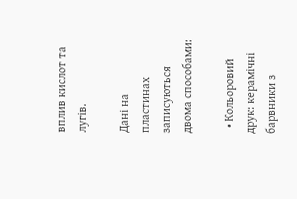вплив кислот та лугів.

Дані на пластинах записуються двома способами:

  • Кольоровий друк: керамічні барвники з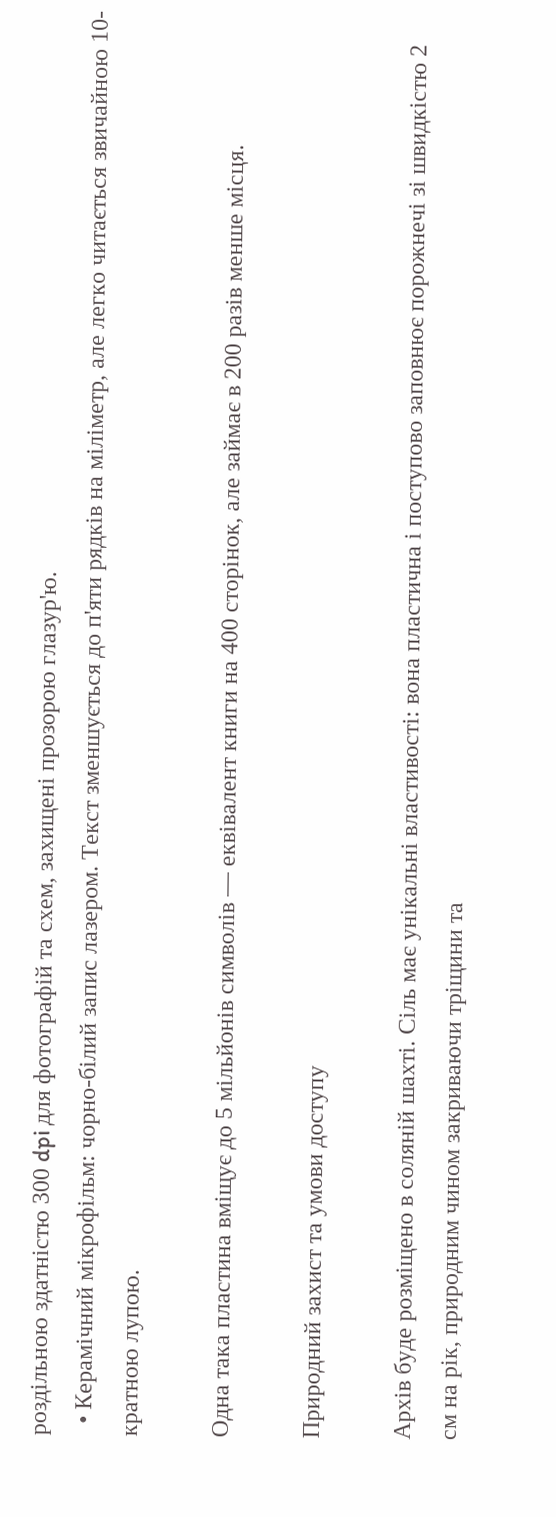роздільною здатністю 300 dpi для фотографій та схем, захищені прозорою глазур'ю.
  • Керамічний мікрофільм: чорно-білий запис лазером. Текст зменшується до п'яти рядків на міліметр, але легко читається звичайною 10-кратною лупою.

Одна така пластина вміщує до 5 мільйонів символів — еквівалент книги на 400 сторінок, але займає в 200 разів менше місця.

Природний захист та умови доступу

Архів буде розміщено в соляній шахті. Сіль має унікальні властивості: вона пластична і поступово заповнює порожнечі зі швидкістю 2 см на рік, природним чином закриваючи тріщини та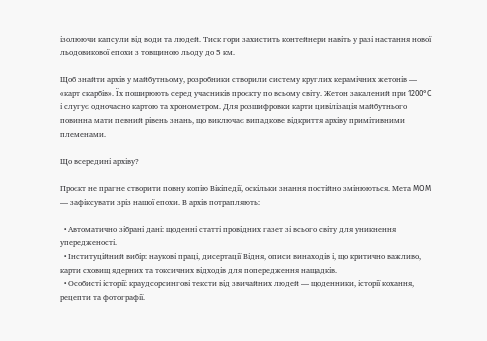ізолюючи капсули від води та людей. Тиск гори захистить контейнери навіть у разі настання нової льодовикової епохи з товщиною льоду до 5 км.

Щоб знайти архів у майбутньому, розробники створили систему круглих керамічних жетонів — «карт скарбів». Їх поширюють серед учасників проєкту по всьому світу. Жетон закалений при 1200°C і слугує одночасно картою та хронометром. Для розшифровки карти цивілізація майбутнього повинна мати певний рівень знань, що виключає випадкове відкриття архіву примітивними племенами.

Що всередині архіву?

Проєкт не прагне створити повну копію Вікіпедії, оскільки знання постійно змінюються. Мета MOM — зафіксувати зріз нашої епохи. В архів потрапляють:

  • Автоматично зібрані дані: щоденні статті провідних газет зі всього світу для уникнення упередженості.
  • Інституційний вибір: наукові праці, дисертації Відня, описи винаходів і, що критично важливо, карти сховищ ядерних та токсичних відходів для попередження нащадків.
  • Особисті історії: краудсорсингові тексти від звичайних людей — щоденники, історії кохання, рецепти та фотографії.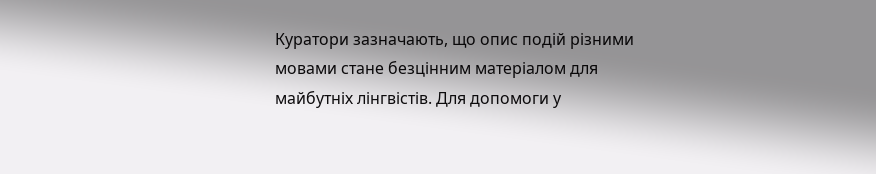Куратори зазначають, що опис подій різними мовами стане безцінним матеріалом для майбутніх лінгвістів. Для допомоги у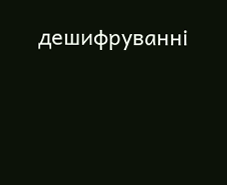дешифруванні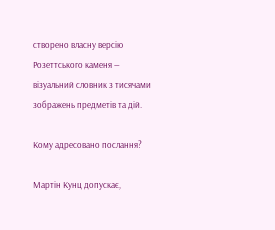створено власну версію Розеттського каменя — візуальний словник з тисячами зображень предметів та дій.

Кому адресовано послання?

Мартін Кунц допускає,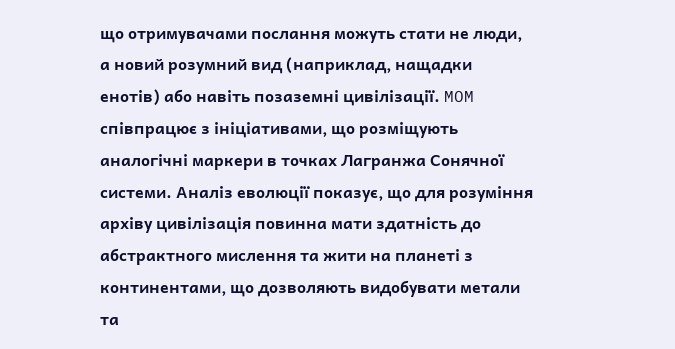що отримувачами послання можуть стати не люди, а новий розумний вид (наприклад, нащадки енотів) або навіть позаземні цивілізації. MOM співпрацює з ініціативами, що розміщують аналогічні маркери в точках Лагранжа Сонячної системи. Аналіз еволюції показує, що для розуміння архіву цивілізація повинна мати здатність до абстрактного мислення та жити на планеті з континентами, що дозволяють видобувати метали та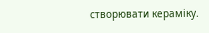створювати кераміку.